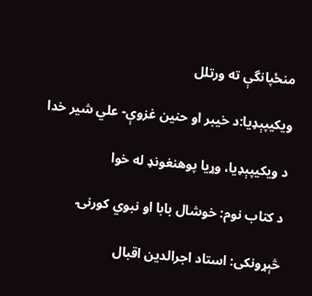منځپانگې ته ورتلل

ويکيپېډيا:د خيبر او حنين غزوې- علي شیر خدا

د ويکيپېډيا، وړیا پوهنغونډ له خوا

د کتاب نوم: خوشال بابا او نبوي کورنۍ

څېړونکی: استاد اجرالدین اقبال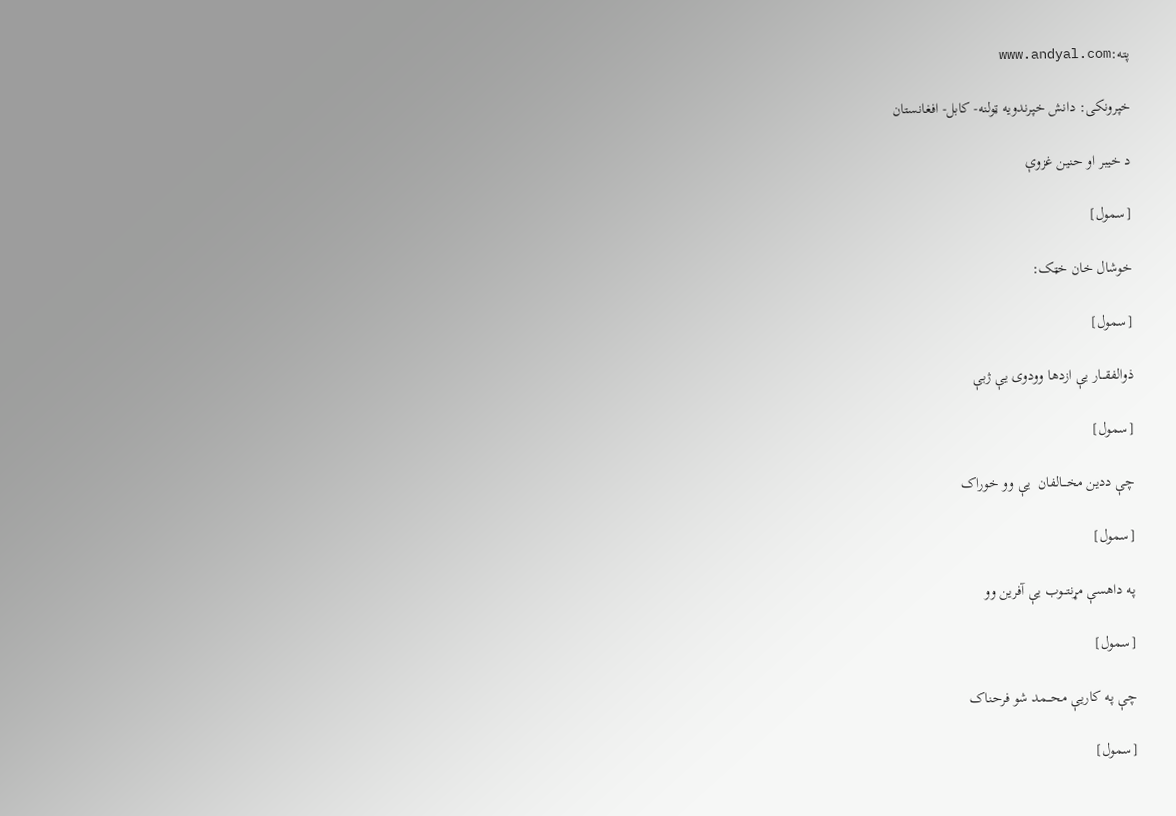پته:www.andyal.com

خپرونکی: دانش خپرندویه ټولنه- کابل- افغانستان

د خيبر او حنين غزوې

[سمول]

خوشال خان خټک:

[سمول]

ذوالفقـــار يې ازدها وودوى يې ژبې

[سمول]

چې ددين مخـــالفان  يې وو خوراک

[سمول]

په داهسې مړنتـــوب يې آفرين وو

[سمول]

چې په کاريې محـــمد شو فرحناک

[سمول]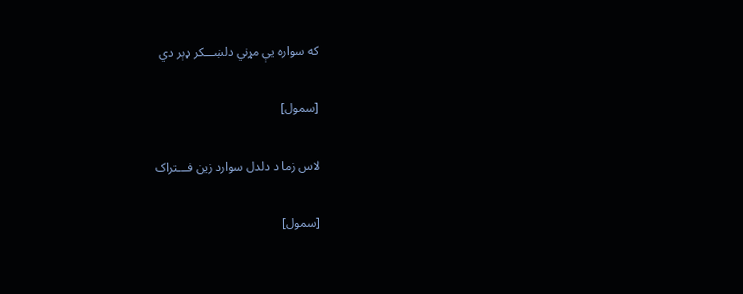که سواره يې مړني دلښـــکر ډېر دي

[سمول]

لاس زما د دلدل سوارد زين فـــتراک

[سمول]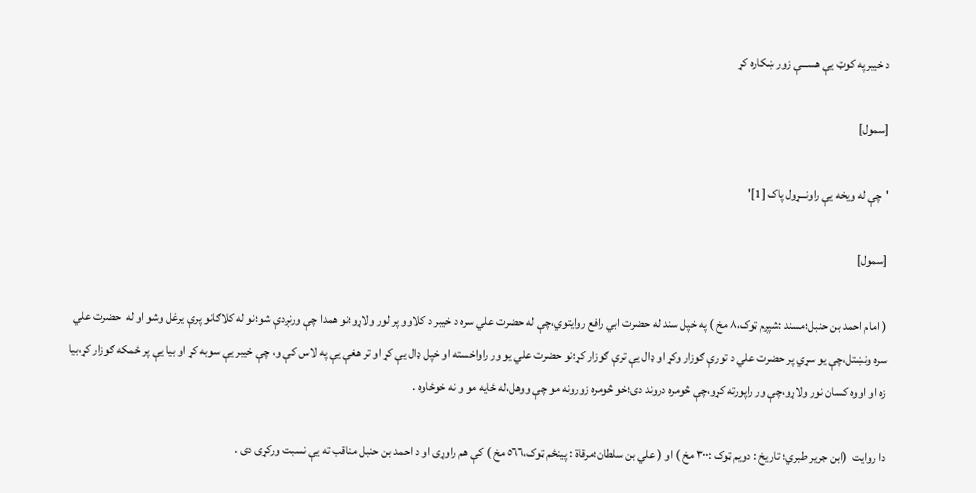د خيبرپه کوټ يې هســـې زور ښکاره کړ

[سمول]

'چې له ويخه يې راونـــړول پاک [1]'

[سمول]

( امام احمد بن حنبل؛مسند :شپږم ټوک،٨ مخ ) په خپل سند له حضرت ابي رافع روايتوي،چې له حضرت علي سره د خيبر د کلاوو پر لور ولاړو؛نو همدا چې ورنږدې شو؛نو له کلاګانو پرې يرغل وشو او له  حضرت علي سره ونښتل،چې يو سړي پر حضرت علي د تورې ګوزار وکړ او ډال يې ترې ګوزار کړ؛نو حضرت علي يو ور راواخسته او خپل ډال يې کړ او تر هغې يې په لاس کې و، چې خيبر يې سوبه کړ او بيا يې پر ځمکه ګوزار کړ،بيا زه او اووه کسان نور ولاړو،چې ور راپورته کړو،چې څومره دروند دى؛خو څومره زورونه مو چې ووهل،له ځايه مو و نه خوځاوه .

دا روايت  (ابن جرير طبري؛ تاريخ : دويم ټوک :٣٠٠ مخ ) او ( علي بن سلطان؛مرقاة : پينځم ټوک،٥٦٦ مخ ) کې هم راوړى او د احمد بن حنبل مناقب ته يې نسبت ورکړى دى .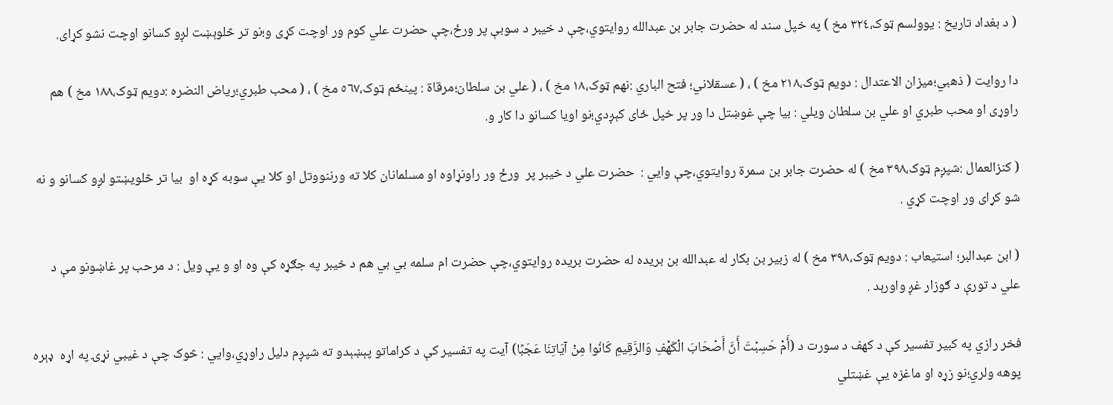( د بغداد تاريخ : يوولسم ټوک،٣٢٤ مخ ) په خپل سند له حضرت جابر بن عبدالله روايتوي،چې د خيبر د سوبې پر ورځ،چې حضرت علي کوم ور اوچت کړى و؛نو تر څلوېښت لږو کسانو اوچت نشو کړای.

دا روايت ( ذهبي؛ميزان الاعتدال : دويم ټوک،٢١٨ مخ ) ، ( عسقلاني؛ فتح الباري :نهم ټوک،١٨ مخ ) ، ( علي بن سلطان؛مرقاة : پينځم ټوک،٥٦٧ مخ ) ، ( محب طبري؛رياض النضره :دويم ټوک،١٨٨ مخ ) هم راوړى او محب طبري او علي بن سلطان ويلي : بيا چې غوښتل دا ور پر خپل ځاى کېږدي؛نو اويا کسانو دا کار و.

( کنزالعمال :شپږم ټوک،٣٩٨ مخ ) له حضرت جابر بن سمرة روايتوي،چې وايي :  حضرت علي د خيبر پر  ورځ ور راونړاوه او مسلمانان کلا ته ورننووتل او کلا يې سوبه کړه او  بيا تر څلويښتو لږو کسانو و نه شو کړاى ور اوچت کړي .

( ابن عبدالبر؛ استيعاب : دويم ټوک،٣٩٨ مخ ) له زبير بن بکار له عبدالله بن بريده له حضرت بريده روايتوي،چې حضرت ام سلمه بي بي هم د خيبر په جګړه کې وه او و يې ويل : د مرحب پر غاښونو مې د علي د تورې د ګوزار غږ واورېد .

فخر رازي په کبير تفسير کې د کهف د سورت د (أَمْ حَسِبْتَ أَنَّ أَصْحَابَ الْكَهْفِ وَالرَّقِيمِ كَانُوا مِنْ آيَاتِنَا عَجَبًا) آيت په تفسير کې د کراماتو پېښېدو ته شپږم دليل راوړي،وايي : څوک چې د غيبي نړۍ په اړه  ډېره پوهه ولري؛نو زړه او ماغزه يې غښتلي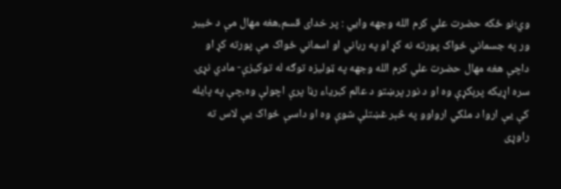وي؛نو ځکه حضرت علي کرم الله وجهه وايي : پر خداى قسم،هغه مهال مې د خيبر ور په جسماني ځواک پورته نه کړ او په رباني او اسماني ځواک مې پورته کړ او داچې هغه مهال حضرت علي کرم الله وجهه په ټوليزه توګه له توکیزې- مادي نړۍ سره اړيکه پرېکړې وه او د نور پرښتو د عالم کبرياء رڼا پرې اچولې وه،چې په پايله کې يې اروا د ملکي ارواوو په څېر غښتلې شوې وه او داسې ځواک يې لاس ته راوړى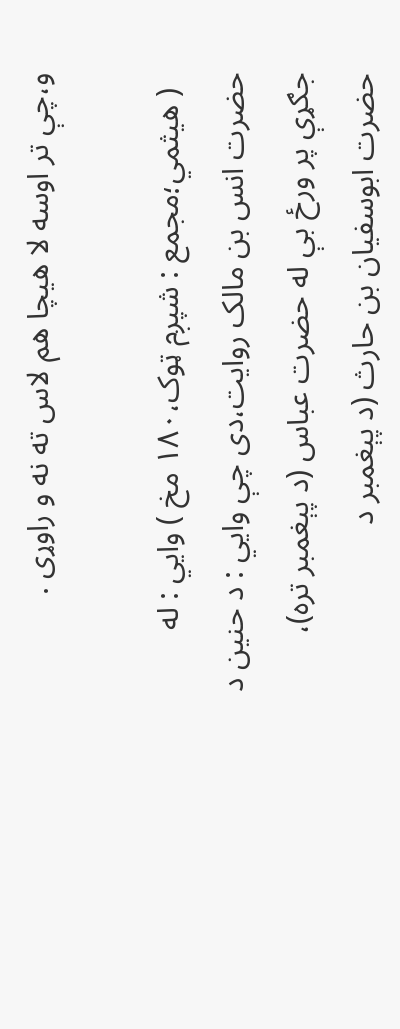و،چې تر اوسه لا هيچا هم لاس ته نه و راوړى .

  ( هيثمي؛مجمع : شپږم ټوک،١٨٠ مخ ) وايي : له حضرت انس بن مالک روايت،دى چې وايي : د حنين د جګړې پر ورځ بې له حضرت عباس (د پېغمبر تره)، حضرت ابوسفيان بن حارث (د پېغمبر د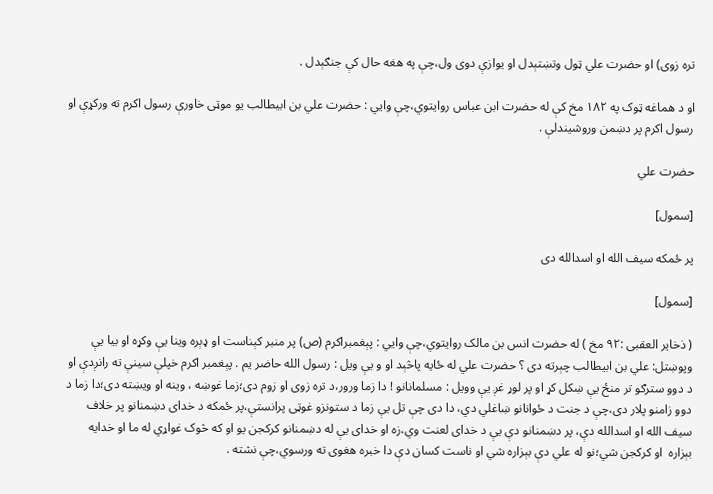تره زوى) او حضرت علي ټول وتښتېدل او يوازې دوى ول،چې په هغه حال کې جنګېدل .

او د هماغه ټوک په ١٨٢ مخ کې له حضرت ابن عباس روايتوي،چې وايي : حضرت علي بن ابيطالب يو موټى خاورې رسول اکرم ته ورکړې او رسول اکرم پر دښمن وروشيندلې .

حضرت علي

[سمول]

پر ځمکه سيف الله او اسدالله دی

[سمول]

( ذخاير العقبى :٩٢ مخ ) له حضرت انس بن مالک روايتوي،چې وايي : پېغمبراکرم (ص) پر منبر کېناست او ډېره وينا يې وکړه او بيا يې وپوښتل: علي بن ابيطالب چېرته دى ؟ حضرت علي له ځايه پاڅېد او و يې ويل : رسول الله حاضر يم . پېغمبر اکرم خپلې سينې ته رانږدې او د دوو سترګو تر منځ يې ښکل کړ او پر لوړ غږ يې وويل : مسلمانانو ! دا زما ورور،د تره زوى او زوم دى؛زما غوښه ، وينه او ويښته دى؛دا زما د دوو زامنو پلار دى،چې د جنت د ځوانانو ښاغلي دي، دا دى چې تل يې زما د ستونزو غوټى پرانستې،پر ځمکه د خداى دښمنانو پر خلاف سيف الله او اسدالله دې، پر دښمنانو دې يې د خداى لعنت وي،زه او خداى يې له دښمنانو کرکجن يو او که څوک غواړي له ما او خدايه بېزاره  او کرکجن شي؛نو له علي دې بېزاره شي او ناست کسان دې دا خبره هغوى ته ورسوي،چې نشته .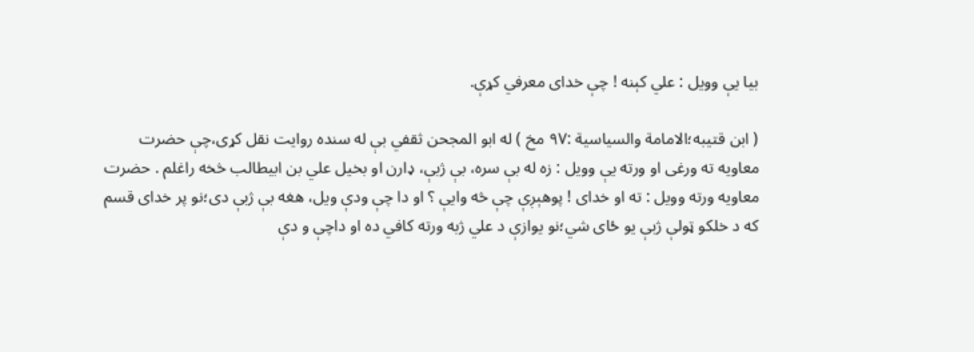بيا يې وويل : علي کېنه ! چې خداى معرفي کړې.

( ابن قتيبه؛الامامة والسياسية :٩٧ مخ ) له ابو المجحن ثقفي بې له سنده روايت نقل کړى،چې حضرت معاويه ته ورغى او ورته يې وويل : زه له بې سره، بې ژبې، ډارن او بخيل علي بن ابيطالب څخه راغلم . حضرت معاويه ورته وويل : ته او خداى ! پوهېږې چې څه وايې ؟ او دا چې ودې ويل، هغه بې ژبې دى؛نو پر خداى قسم که د خلکو ټولې ژبې يو ځاى شي؛نو يوازې د علي ژبه ورته کافي ده او داچې و دې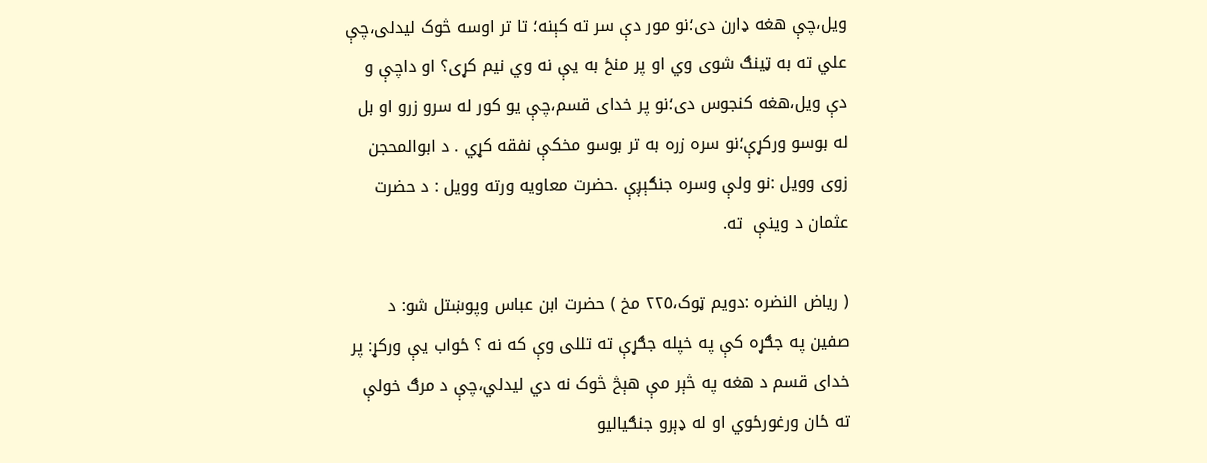ويل،چې هغه ډارن دى؛نو مور دې سر ته کېنه؛ تا تر اوسه څوک ليدلى،چې علي ته به ټينګ شوى وي او پر منځ به يې نه وي نيم کړى؟ او داچې و دې ويل،هغه کنجوس دى؛نو پر خداى قسم،چې يو کور له سرو زرو او بل له بوسو ورکړې؛نو سره زره به تر بوسو مخکې نفقه کړي . د ابوالمحجن زوى وويل :نو ولې وسره جنګېږې .حضرت معاويه ورته وويل : د حضرت عثمان د وينې  ته.

( رياض النضره :دويم ټوک،٢٢٥ مخ ) حضرت ابن عباس وپوښتل شو: د صفين په جګړه کې په خپله جګړې ته تللى وې که نه ؟ ځواب يې ورکړ: پر خداى قسم د هغه په څېر مې هېڅ څوک نه دي ليدلي،چې د مرګ خولې ته ځان ورغورځوي او له ډېرو جنګياليو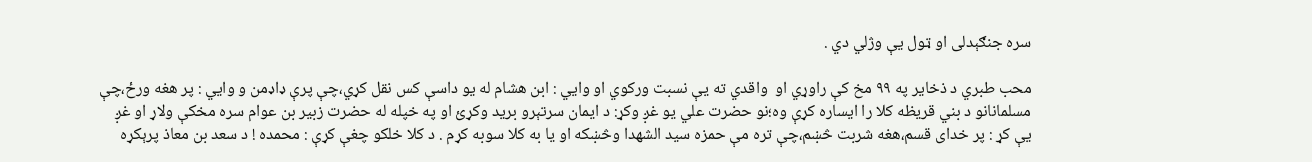سره جنګېدلى او ټول يې وژلي دي .

محب طبري د ذخاير په ٩٩ مخ کې راوړي او  واقدي ته يې نسبت ورکوي او وايي : ابن هشام له يو داسې کس نقل کړي،چې پرې ډاډمن و وايي : پر هغه ورځ،چې مسلمانانو د بني قريظه کلا را ایساره کړې وه؛نو حضرت علي يو غږ وکړ: د ايمان سرتېرو بريد وکړئ او په خپله له حضرت زبير بن عوام سره مخکې ولاړ او غږ يې کړ : پر خداى قسم،هغه شربت څښم،چې تره مې حمزه سيد الشهدا وڅښکه او يا به کلا سوبه کړم . د کلا خلکو چغې کړې : محمده ! د سعد بن معاذ پرېکړه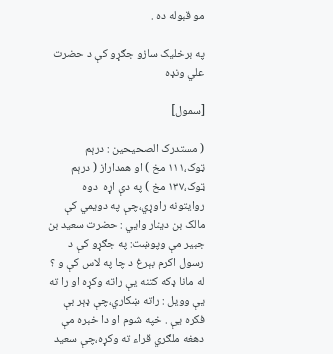مو قبوله ده .

په برخلیک سازو جګړو کې د حضرت علي ونډه

[سمول]

( مستدرک الصحيحين : درېم ټوک،١١١ مخ ) او همداراز ( درېم ټوک،١٣٧ مخ ) په دې اړه  دوه روايتونه راوړي،چې په دويمي کې مالک بن دينار وايي : حضرت سعيد بن جبير مې وپوښت: په جګړو کې د رسول اکرم بېرغ د چا په لاس کې و ؟ له مانا ډکه کتنه يې راته وکړه او را ته يې وويل : راته ښکاري،چې ډېر بې فکره يې . خپه شوم او دا خبره مې دهغه ملګري قراء ته وکړه،چې سعيد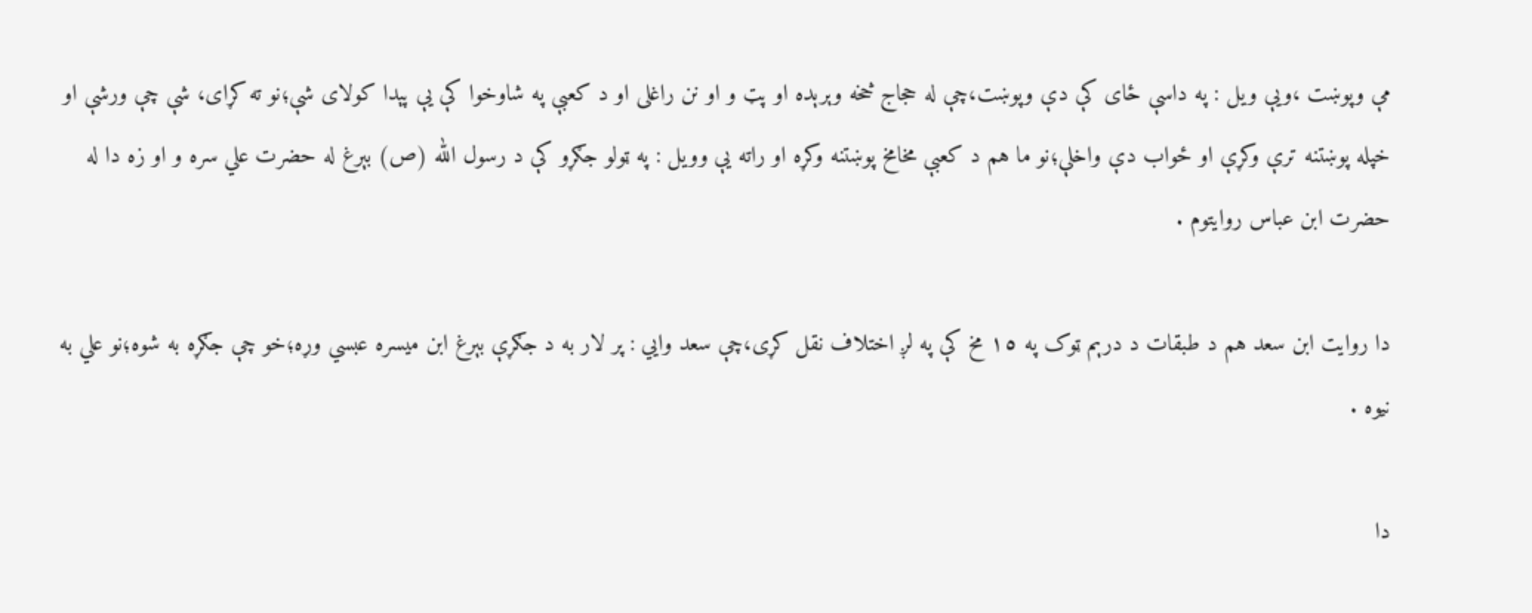مې وپوښت ،ويې ويل : په داسې ځاى کې دې وپوښت،چې له حجاج څخه وېرېده او پټ و او نن راغلى او د کعبې په شاوخوا کې يې پېدا کولاى شې؛نو ته کړاى، شې چې ورشې او خپله پوښتنه ترې وکړې او ځواب دې واخلې؛نو ما هم د کعبې مخامخ پوښتنه وکړه او راته يې وويل : په ټولو جګړو کې د رسول الله (ص) بېرغ له حضرت علي سره و او زه دا له حضرت ابن عباس روايتوم .

دا روايت ابن سعد هم د طبقات د درېم ټوک په ١٥ مخ کې په لږ اختلاف نقل کړى،چې سعد وايي : پر لار به د جګړې بېرغ ابن ميسره عبسي وړه؛خو چې جګړه به شوه؛نو علي به نيوه .

دا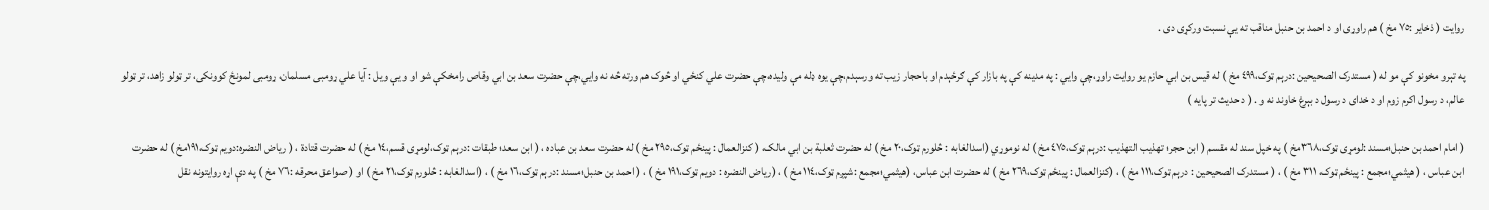روايت ( ذخاير :٧٥ مخ ) هم راوړى او د احمد بن حنبل مناقب ته يې نسبت ورکړى دى .

په تېرو مخونو کې مو له ( مستدرک الصحيحين :درېم ټوک،٤٩٩ مخ ) له قيس بن ابي حازم يو روايت راوړ،چې وايي : په مدينه کې په بازار کې ګرځېدم او باحجار زيب ته ورسېدم،چې يوه ډله مې وليده،چې حضرت علي کنځي او څوک هم ورته څه نه وايي،چې حضرت سعد بن ابي وقاص رامخکې شو او و يې ويل : آيا علي ړومبى مسلمان، ړومبى لمونځ کوونکى، تر ټولو زاهد، تر ټولو عالم، د رسول اکرم زوم او د خداى د رسول د بېرغ خاوند نه و . ( د حديث تر پايه )

( امام احمد بن حنبل؛مسند :لومړى ټوک،٣٦٨مخ ) په خپل سند له مقسم ( ابن حجر؛ تهذيب التهذيب :درېم ټوک،٤٧٥ مخ ) له نوموړي (اسدالغابه : څلورم ټوک،٢٠ مخ ) له حضرت ثعلبة بن ابي مالک، ( کنزالعمال : پينځم ټوک،٢٩٥ مخ ) له حضرت سعد بن عباده ، ( ابن سعد؛ طبقات :درېم ټوک،لومړى قسم،١٤ مخ ) له حضرت قتادة ، ( رياض النضره:دويم ټوک،١٩١مخ ) له حضرت ابن عباس ، ( هيثمي؛مجمع : پينځم ټوک، ٣١١ مخ ) ، ( مستدرک الصحيحين : درېم ټوک،١١١ مخ ) ، (کنزالعمال : پينځم ټوک،٢٦٩ مخ ) له حضرت ابن عباس، (هيثمي؛مجمع :شپږم ټوک،١١٤ مخ ) ، (رياض النضره : دويم ټوک،١٩١ مخ ) ، ( احمد بن حنبل؛مسند :درېم ټوک،١٦ مخ ) ، (اسدالغابه : څلورم ټوک،٢١ مخ ) او ( صواعق محرقه :٧٦ مخ ) په دې اړه روايتونه نقل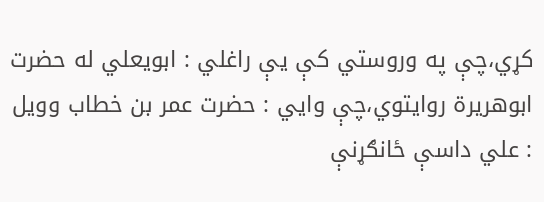کړي،چې په وروستي کې يې راغلي : ابويعلي له حضرت ابوهريرة روايتوي،چې وايي : حضرت عمر بن خطاب وويل : علي داسې ځانګړنې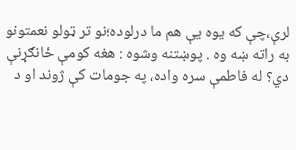لرې،چې که يوه يې هم ما درلوده؛نو تر ټولو نعمتونو به راته ښه وه . پوښتنه وشوه : هغه کومې ځانګړنې دي؟ له فاطمې سره واده، په جومات کې ژوند او د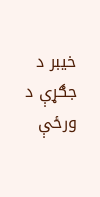خيبر د جګړې د ورځې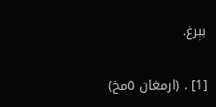بېرغ.


[1] . (ارمغان ٥مخ)